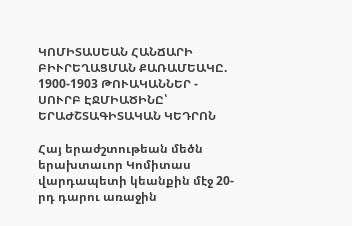ԿՈՄԻՏԱՍԵԱՆ ՀԱՆՃԱՐԻ ԲԻՒՐԵՂԱՑՄԱՆ ՔԱՌԱՄԵԱԿԸ. 1900-1903 ԹՈՒԱԿԱՆՆԵՐ - ՍՈՒՐԲ ԷՋՄԻԱԾԻՆԸ՝ ԵՐԱԺՇՏԱԳԻՏԱԿԱՆ ԿԵԴՐՈՆ

Հայ երաժշտութեան մեծն երախտաւոր Կոմիտաս վարդապետի կեանքին մէջ 20-րդ դարու առաջին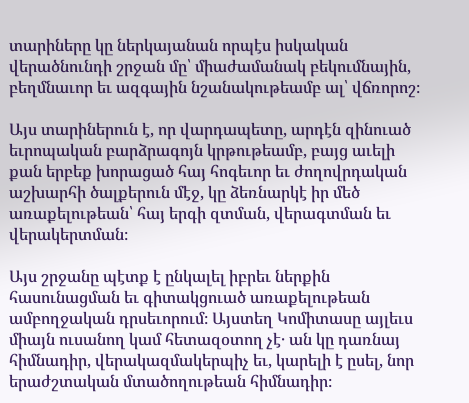տարիները կը ներկայանան որպէս իսկական վերածնունդի շրջան մը՝ միաժամանակ բեկումնային, բեղմնաւոր եւ ազգային նշանակութեամբ ալ՝ վճռորոշ։

Այս տարիներուն է, որ վարդապետը, արդէն զինուած եւրոպական բարձրագոյն կրթութեամբ, բայց աւելի քան երբեք խորացած հայ հոգեւոր եւ ժողովրդական աշխարհի ծալքերուն մէջ, կը ձեռնարկէ իր մեծ առաքելութեան՝ հայ երգի զտման, վերագտման եւ վերակերտման։

Այս շրջանը պէտք է ընկալել իբրեւ ներքին հասունացման եւ գիտակցուած առաքելութեան ամբողջական դրսեւորում։ Այստեղ Կոմիտասը այլեւս միայն ուսանող կամ հետազօտող չէ․ ան կը դառնայ հիմնադիր, վերակազմակերպիչ եւ, կարելի է ըսել, նոր երաժշտական մտածողութեան հիմնադիր։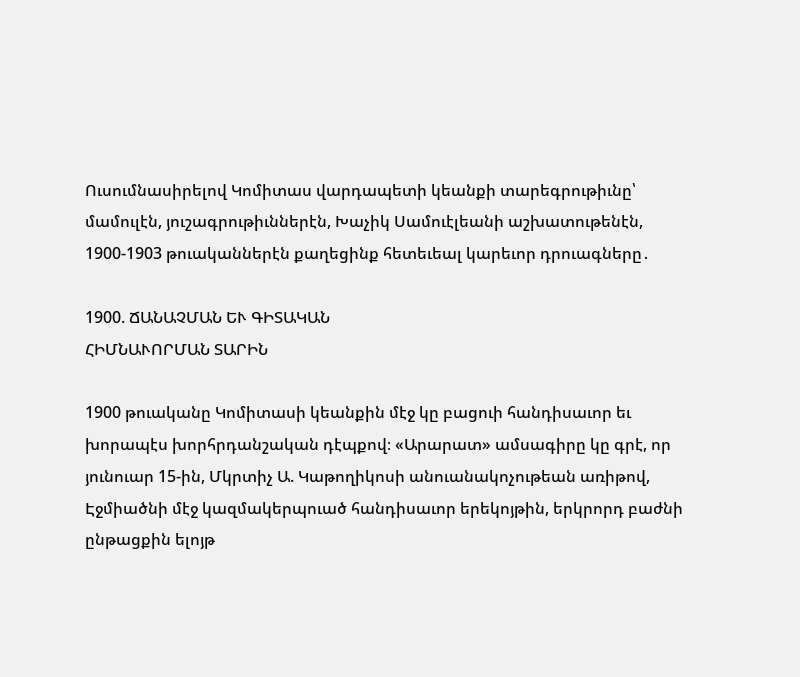Ուսումնասիրելով Կոմիտաս վարդապետի կեանքի տարեգրութիւնը՝ մամուլէն, յուշագրութիւններէն, Խաչիկ Սամուէլեանի աշխատութենէն, 1900-1903 թուականներէն քաղեցինք հետեւեալ կարեւոր դրուագները․

1900. ՃԱՆԱՉՄԱՆ ԵՒ ԳԻՏԱԿԱՆ
ՀԻՄՆԱՒՈՐՄԱՆ ՏԱՐԻՆ

1900 թուականը Կոմիտասի կեանքին մէջ կը բացուի հանդիսաւոր եւ խորապէս խորհրդանշական դէպքով։ «Արարատ» ամսագիրը կը գրէ, որ յունուար 15-ին, Մկրտիչ Ա. Կաթողիկոսի անուանակոչութեան առիթով, Էջմիածնի մէջ կազմակերպուած հանդիսաւոր երեկոյթին, երկրորդ բաժնի ընթացքին ելոյթ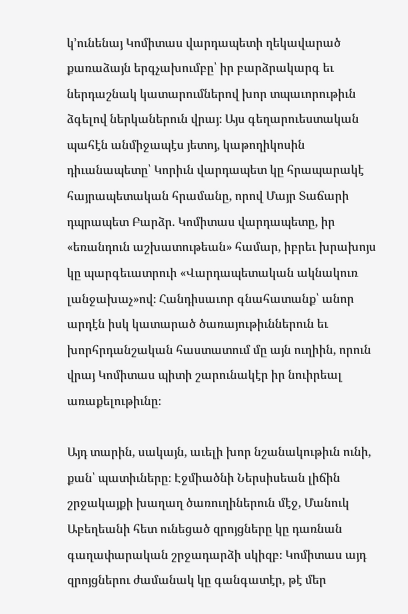կ՚ունենայ Կոմիտաս վարդապետի ղեկավարած քառաձայն երգչախումբը՝ իր բարձրակարգ եւ ներդաշնակ կատարումներով խոր տպաւորութիւն ձգելով ներկաներուն վրայ։ Այս գեղարուեստական պահէն անմիջապէս յետոյ, կաթողիկոսին դիւանապետը՝ Կորիւն վարդապետ կը հրապարակէ հայրապետական հրամանը, որով Մայր Տաճարի դպրապետ Բարձր. Կոմիտաս վարդապետը, իր «եռանդուն աշխատութեան» համար, իբրեւ խրախոյս կը պարգեւատրուի «Վարդապետական ակնակուռ լանջախաչ»ով։ Հանդիսաւոր գնահատանք՝ անոր արդէն իսկ կատարած ծառայութիւններուն եւ խորհրդանշական հաստատում մը այն ուղիին, որուն վրայ Կոմիտաս պիտի շարունակէր իր նուիրեալ առաքելութիւնը։

Այդ տարին, սակայն, աւելի խոր նշանակութիւն ունի, քան՝ պատիւները։ Էջմիածնի Ներսիսեան լիճին շրջակայքի խաղաղ ծառուղիներուն մէջ, Մանուկ Աբեղեանի հետ ունեցած զրոյցները կը դառնան գաղափարական շրջադարձի սկիզբ։ Կոմիտաս այդ զրոյցներու ժամանակ կը գանգատէր, թէ մեր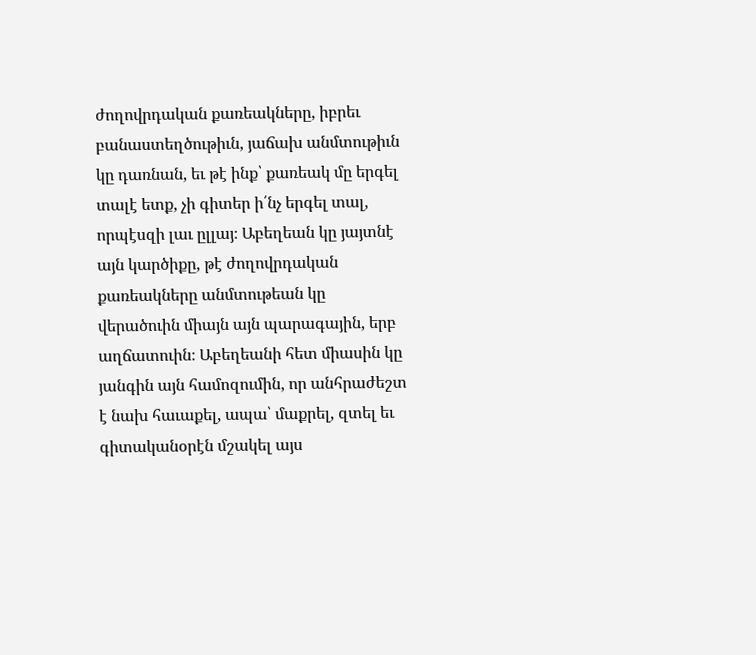ժողովրդական քառեակները, իբրեւ բանաստեղծութիւն, յաճախ անմտութիւն կը դառնան, եւ թէ ինք՝ քառեակ մը երգել տալէ ետք, չի գիտեր ի՛նչ երգել տալ, որպէսզի լաւ ըլլայ։ Աբեղեան կը յայտնէ այն կարծիքը, թէ ժողովրդական քառեակները անմտութեան կը վերածուին միայն այն պարագային, երբ աղճատուին։ Աբեղեանի հետ միասին կը յանգին այն համոզումին, որ անհրաժեշտ է նախ հաւաքել, ապա՝ մաքրել, զտել եւ գիտականօրէն մշակել այս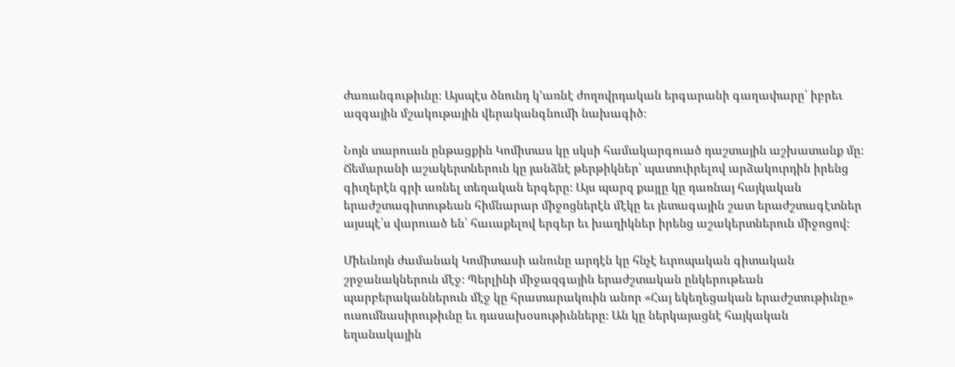ժառանգութիւնը։ Այսպէս ծնունդ կ՚առնէ ժողովրդական երգարանի գաղափարը՝ իբրեւ ազգային մշակութային վերականգնումի նախագիծ։

Նոյն տարուան ընթացքին Կոմիտաս կը սկսի համակարգուած դաշտային աշխատանք մը։ Ճեմարանի աշակերտներուն կը յանձնէ թերթիկներ՝ պատուիրելով արձակուրդին իրենց գիւղերէն գրի առնել տեղական երգերը։ Այս պարզ քայլը կը դառնայ հայկական երաժշտագիտութեան հիմնարար միջոցներէն մէկը եւ յետագային շատ երաժշտագէտներ այսպէ՛ս վարուած են՝ հաւաքելով երգեր եւ խաղիկներ իրենց աշակերտներուն միջոցով։

Միեւնոյն ժամանակ Կոմիտասի անունը արդէն կը հնչէ եւրոպական գիտական շրջանակներուն մէջ։ Պերլինի միջազգային երաժշտական ընկերութեան պարբերականներուն մէջ կը հրատարակուին անոր «Հայ եկեղեցական երաժշտութիւնը» ուսումնասիրութիւնը եւ դասախօսութիւնները։ Ան կը ներկայացնէ հայկական եղանակային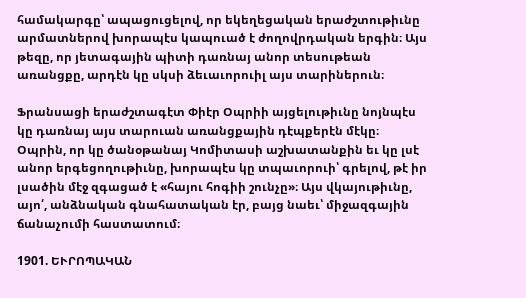համակարգը՝ ապացուցելով, որ եկեղեցական երաժշտութիւնը արմատներով խորապէս կապուած է ժողովրդական երգին։ Այս թեզը, որ յետագային պիտի դառնայ անոր տեսութեան առանցքը, արդէն կը սկսի ձեւաւորուիլ այս տարիներուն։

Ֆրանսացի երաժշտագէտ Փիէր Օպրիի այցելութիւնը նոյնպէս կը դառնայ այս տարուան առանցքային դէպքերէն մէկը։ Օպրին, որ կը ծանօթանայ Կոմիտասի աշխատանքին եւ կը լսէ անոր երգեցողութիւնը, խորապէս կը տպաւորուի՝ գրելով, թէ իր լսածին մէջ զգացած է «հայու հոգիի շունչը»։ Այս վկայութիւնը, այո՛, անձնական գնահատական էր, բայց նաեւ՝ միջազգային ճանաչումի հաստատում։

1901. ԵՒՐՈՊԱԿԱՆ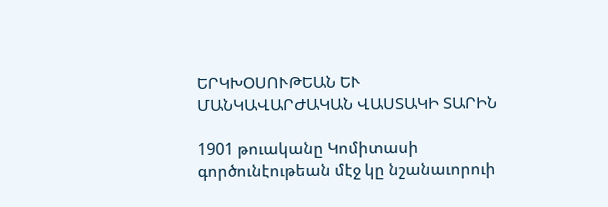ԵՐԿԽՕՍՈՒԹԵԱՆ ԵՒ
ՄԱՆԿԱՎԱՐԺԱԿԱՆ ՎԱՍՏԱԿԻ ՏԱՐԻՆ

1901 թուականը Կոմիտասի գործունէութեան մէջ կը նշանաւորուի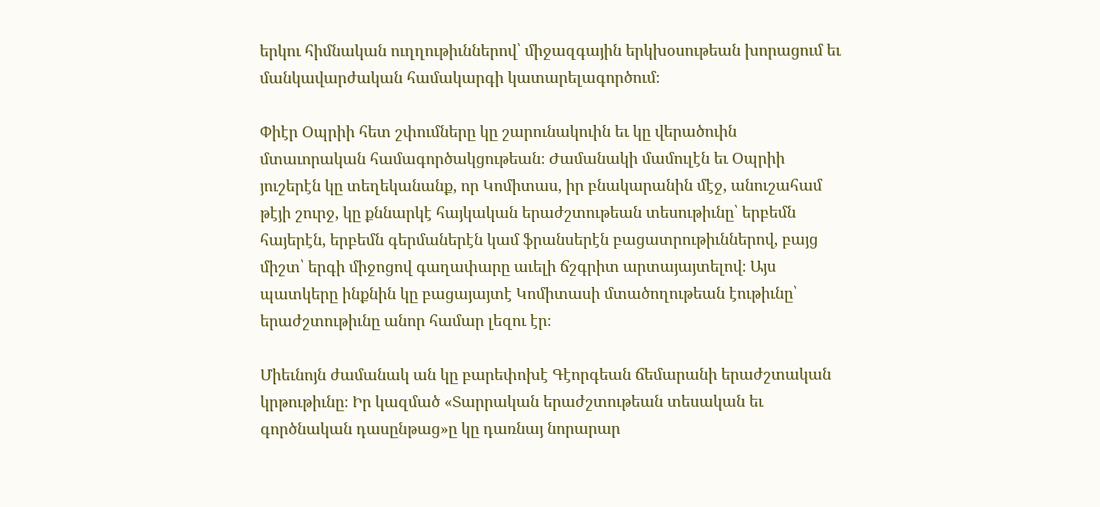երկու հիմնական ուղղութիւններով՝ միջազգային երկխօսութեան խորացում եւ մանկավարժական համակարգի կատարելագործում։

Փիէր Օպրիի հետ շփումները կը շարունակուին եւ կը վերածուին մտաւորական համագործակցութեան։ Ժամանակի մամուլէն եւ Օպրիի յուշերէն կը տեղեկանանք, որ Կոմիտաս, իր բնակարանին մէջ, անուշահամ թէյի շուրջ, կը քննարկէ հայկական երաժշտութեան տեսութիւնը՝ երբեմն հայերէն, երբեմն գերմաներէն կամ ֆրանսերէն բացատրութիւններով, բայց միշտ՝ երգի միջոցով գաղափարը աւելի ճշգրիտ արտայայտելով։ Այս պատկերը ինքնին կը բացայայտէ Կոմիտասի մտածողութեան էութիւնը՝ երաժշտութիւնը անոր համար լեզու էր։

Միեւնոյն ժամանակ ան կը բարեփոխէ Գէորգեան ճեմարանի երաժշտական կրթութիւնը։ Իր կազմած «Տարրական երաժշտութեան տեսական եւ գործնական դասընթաց»ը կը դառնայ նորարար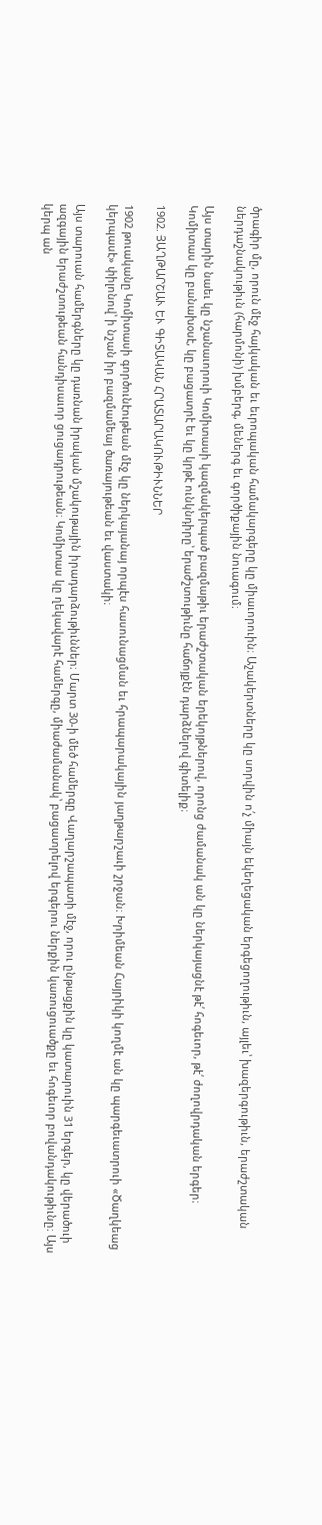ծրագիր մը, որուն մէջ հայկական եւ եւրոպական համակարգերը կը միաւորուին։ Աշակերտները կը սորվին ո՛չ միայն եկեղեցական երգեցողութիւն, այլեւ՝ խազերգութիւն, երաժշտական ներդաշնակութիւն (հարմոնի) խմբերգ, մեներգ եւ գործիքային նուագում։

Այս տարին նաեւ կը նշանաւորուի Կոմիտասի կազմակերպած բազմաթիւ երաժշտական երեկոյթներով, որոնց ժամանակ ան կը ներկայացնէ թէ՛ հոգեւոր, թէ՛ ժողովրդական երգեր։ Կոմիտաս կը բանախօսէ, կը բացատրէ եւ կը կրթէ ունկնդիրը՝ երաժշտութիւնը հաճոյքէն դարձնելով գիտելիք։

1902. ՅԱՂԹԱՐՇԱՒ ԵՒ ԳԻՏԱԿԱՆ ՀՐԱՏԱՐԱԿՈՒԹԻՒՆՆԵՐ

1902 թուականը Կոմիտասի գործունէութեան մէջ կը ներկայանայ որպէս հասունացման եւ հրապարակային յաղթարշաւի շրջան։ Խրիմեան Հայրիկի կողմէ ան կը պարգեւատրուի «Ծաղկեաց կերպասէ» փիլոնով՝ ի նշան իր բազմամեայ ծառայութեան եւ վաստակի։

Այս տարուան համերգները կը դառնան իրական մշակութային իրադարձութիւններ։ Մարտ 30-ի մեծ համերգը Վաղարշապատի մէջ, որու ընթացքին կը կատարուին 31 երգեր, կը վերածուի ազգային երաժշտութեան հանդիսաւոր ցուցադրութեան։ Կոմիտաս կը ղեկավարէ համերգը, միաժամանակ՝ բացատրելով երգերու ներքին կառուցուածքը եւ հոգեւոր բովանդակութիւնը։ Այս կերպ ան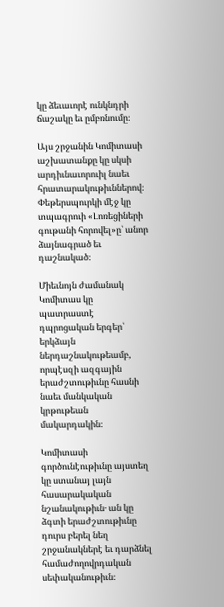կը ձեւաւորէ ունկնդրի ճաշակը եւ ըմբռնումը։

Այս շրջանին Կոմիտասի աշխատանքը կը սկսի արդիւնաւորուիլ նաեւ հրատարակութիւններով։ Փեթերսպուրկի մէջ կը տպագրուի «Լոռեցիների գութանի հորովել»ը՝ անոր ձայնագրած եւ դաշնակած։

Միեւնոյն ժամանակ Կոմիտաս կը պատրաստէ դպրոցական երգեր՝ երկձայն ներդաշնակութեամբ, որպէսզի ազգային երաժշտութիւնը հասնի նաեւ մանկական կրթութեան մակարդակին։

Կոմիտասի գործունէութիւնը այստեղ կը ստանայ լայն հասարակական նշանակութիւն․ ան կը ձգտի երաժշտութիւնը դուրս բերել նեղ շրջանակներէ եւ դարձնել համաժողովրդական սեփականութիւն։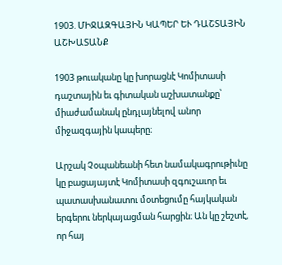1903. ՄԻՋԱԶԳԱՅԻՆ ԿԱՊԵՐ ԵՒ ԴԱՇՏԱՅԻՆ ԱՇԽԱՏԱՆՔ

1903 թուականը կը խորացնէ Կոմիտասի դաշտային եւ գիտական աշխատանքը՝ միաժամանակ ընդլայնելով անոր միջազգային կապերը։

Արշակ Չօպանեանի հետ նամակագրութիւնը կը բացայայտէ Կոմիտասի զգուշաւոր եւ պատասխանատու մօտեցումը հայկական երգերու ներկայացման հարցին։ Ան կը շեշտէ, որ հայ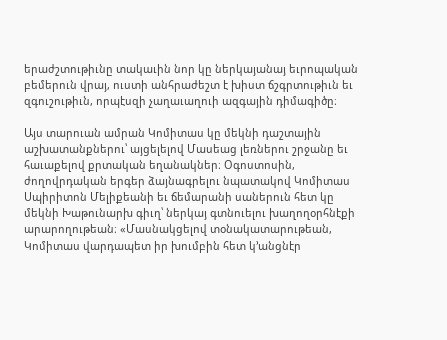երաժշտութիւնը տակաւին նոր կը ներկայանայ եւրոպական բեմերուն վրայ, ուստի անհրաժեշտ է խիստ ճշգրտութիւն եւ զգուշութիւն, որպէսզի չաղաւաղուի ազգային դիմագիծը։

Այս տարուան ամրան Կոմիտաս կը մեկնի դաշտային աշխատանքներու՝ այցելելով Մասեաց լեռներու շրջանը եւ հաւաքելով քրտական եղանակներ։ Օգոստոսին, ժողովրդական երգեր ձայնագրելու նպատակով Կոմիտաս Սպիրիտոն Մելիքեանի եւ ճեմարանի սաներուն հետ կը մեկնի Խաթունարխ գիւղ՝ ներկայ գտնուելու խաղողօրհնէքի արարողութեան։ «Մասնակցելով տօնակատարութեան, Կոմիտաս վարդապետ իր խումբին հետ կ՚անցնէր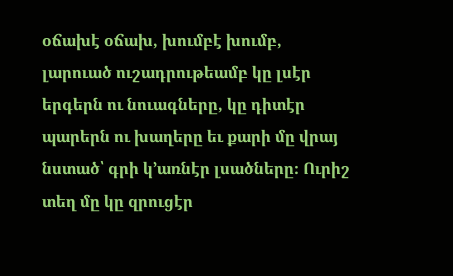օճախէ օճախ, խումբէ խումբ, լարուած ուշադրութեամբ կը լսէր երգերն ու նուագները, կը դիտէր պարերն ու խաղերը եւ քարի մը վրայ նստած՝ գրի կ՚առնէր լսածները։ Ուրիշ տեղ մը կը զրուցէր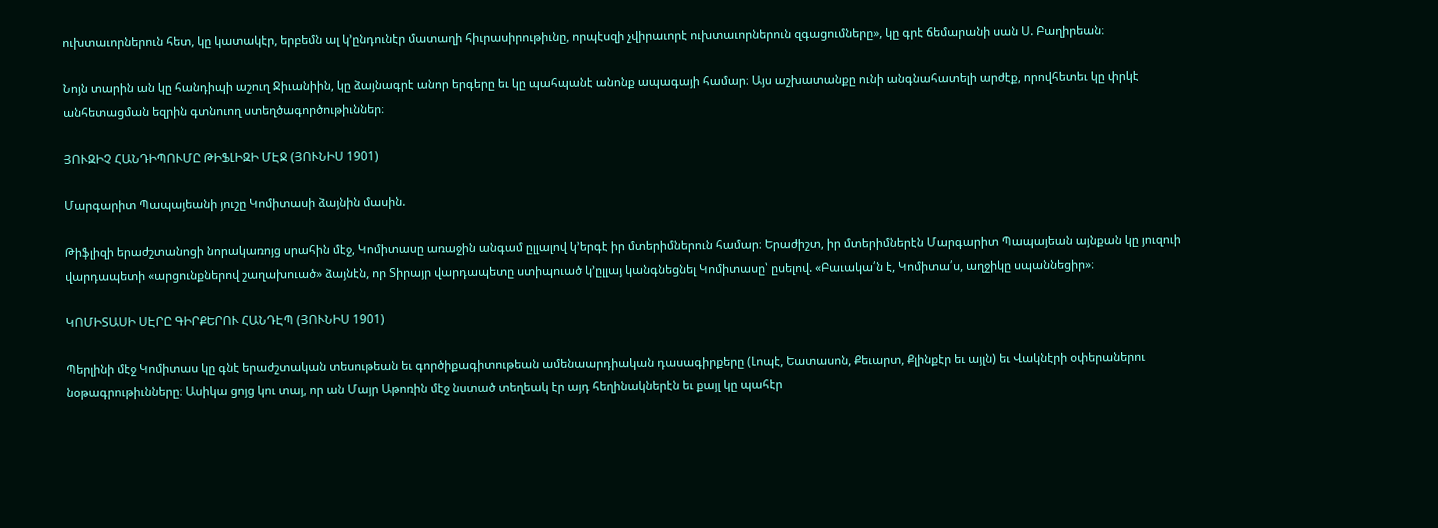ուխտաւորներուն հետ, կը կատակէր, երբեմն ալ կ՚ընդունէր մատաղի հիւրասիրութիւնը, որպէսզի չվիրաւորէ ուխտաւորներուն զգացումները», կը գրէ ճեմարանի սան Ս. Բաղիրեան։

Նոյն տարին ան կը հանդիպի աշուղ Ջիւանիին, կը ձայնագրէ անոր երգերը եւ կը պահպանէ անոնք ապագայի համար։ Այս աշխատանքը ունի անգնահատելի արժէք, որովհետեւ կը փրկէ անհետացման եզրին գտնուող ստեղծագործութիւններ։

ՅՈՒԶԻՉ ՀԱՆԴԻՊՈՒՄԸ ԹԻՖԼԻԶԻ ՄԷՋ (ՅՈՒՆԻՍ 1901)

Մարգարիտ Պապայեանի յուշը Կոմիտասի ձայնին մասին.

Թիֆլիզի երաժշտանոցի նորակառոյց սրահին մէջ, Կոմիտասը առաջին անգամ ըլլալով կ՚երգէ իր մտերիմներուն համար։ Երաժիշտ, իր մտերիմներէն Մարգարիտ Պապայեան այնքան կը յուզուի վարդապետի «արցունքներով շաղախուած» ձայնէն, որ Տիրայր վարդապետը ստիպուած կ՚ըլլայ կանգնեցնել Կոմիտասը՝ ըսելով. «Բաւակա՛ն է, Կոմիտա՛ս, աղջիկը սպաննեցիր»։

ԿՈՄԻՏԱՍԻ ՍԷՐԸ ԳԻՐՔԵՐՈՒ ՀԱՆԴԷՊ (ՅՈՒՆԻՍ 1901)

Պերլինի մէջ Կոմիտաս կը գնէ երաժշտական տեսութեան եւ գործիքագիտութեան ամենաարդիական դասագիրքերը (Լոպէ, Եատասոն, Քեւարտ, Քլինքէր եւ այլն) եւ Վակնէրի օփերաներու նօթագրութիւնները։ Ասիկա ցոյց կու տայ, որ ան Մայր Աթոռին մէջ նստած տեղեակ էր այդ հեղինակներէն եւ քայլ կը պահէր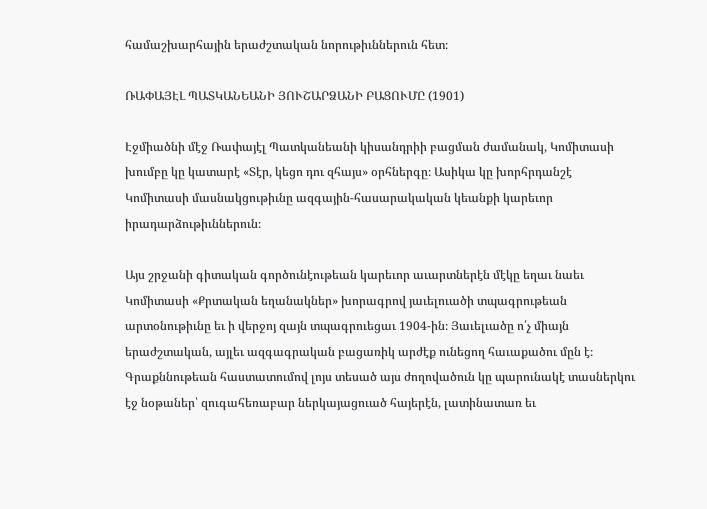համաշխարհային երաժշտական նորութիւններուն հետ։

ՌԱՓԱՅԷԼ ՊԱՏԿԱՆԵԱՆԻ ՅՈՒՇԱՐՁԱՆԻ ԲԱՑՈՒՄԸ (1901)

Էջմիածնի մէջ Ռափայէլ Պատկանեանի կիսանդրիի բացման ժամանակ, Կոմիտասի խումբը կը կատարէ «Տէր, կեցո դու զհայս» օրհներգը։ Ասիկա կը խորհրդանշէ Կոմիտասի մասնակցութիւնը ազգային-հասարակական կեանքի կարեւոր իրադարձութիւններուն։

Այս շրջանի գիտական գործունէութեան կարեւոր աւարտներէն մէկը եղաւ նաեւ Կոմիտասի «Քրտական եղանակներ» խորագրով յաւելուածի տպագրութեան արտօնութիւնը եւ ի վերջոյ զայն տպագրուեցաւ 1904-ին։ Յաւելւածը ո՛չ միայն երաժշտական, այլեւ ազգագրական բացառիկ արժէք ունեցող հաւաքածու մըն է։ Գրաքննութեան հաստատումով լոյս տեսած այս ժողովածուն կը պարունակէ տասներկու էջ նօթաներ՝ զուգահեռաբար ներկայացուած հայերէն, լատինատառ եւ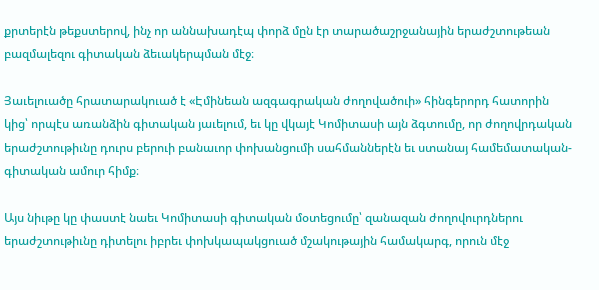քրտերէն թեքստերով, ինչ որ աննախադէպ փորձ մըն էր տարածաշրջանային երաժշտութեան բազմալեզու գիտական ձեւակերպման մէջ։

Յաւելուածը հրատարակուած է «Էմինեան ազգագրական ժողովածուի» հինգերորդ հատորին կից՝ որպէս առանձին գիտական յաւելում, եւ կը վկայէ Կոմիտասի այն ձգտումը, որ ժողովրդական երաժշտութիւնը դուրս բերուի բանաւոր փոխանցումի սահմաններէն եւ ստանայ համեմատական-գիտական ամուր հիմք։

Այս նիւթը կը փաստէ նաեւ Կոմիտասի գիտական մօտեցումը՝ զանազան ժողովուրդներու երաժշտութիւնը դիտելու իբրեւ փոխկապակցուած մշակութային համակարգ, որուն մէջ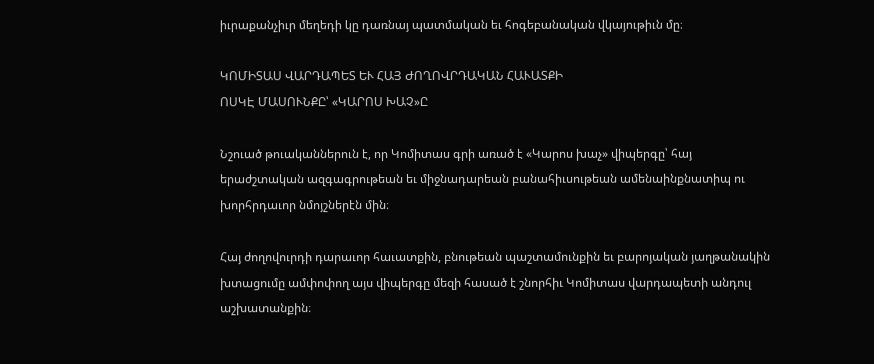իւրաքանչիւր մեղեդի կը դառնայ պատմական եւ հոգեբանական վկայութիւն մը։

ԿՈՄԻՏԱՍ ՎԱՐԴԱՊԵՏ ԵՒ ՀԱՅ ԺՈՂՈՎՐԴԱԿԱՆ ՀԱՒԱՏՔԻ
ՈՍԿԷ ՄԱՍՈՒՆՔԸ՝ «ԿԱՐՈՍ ԽԱՉ»Ը

Նշուած թուականներուն է, որ Կոմիտաս գրի առած է «Կարոս խաչ» վիպերգը՝ հայ երաժշտական ազգագրութեան եւ միջնադարեան բանահիւսութեան ամենաինքնատիպ ու խորհրդաւոր նմոյշներէն մին։

Հայ ժողովուրդի դարաւոր հաւատքին, բնութեան պաշտամունքին եւ բարոյական յաղթանակին խտացումը ամփոփող այս վիպերգը մեզի հասած է շնորհիւ Կոմիտաս վարդապետի անդուլ աշխատանքին։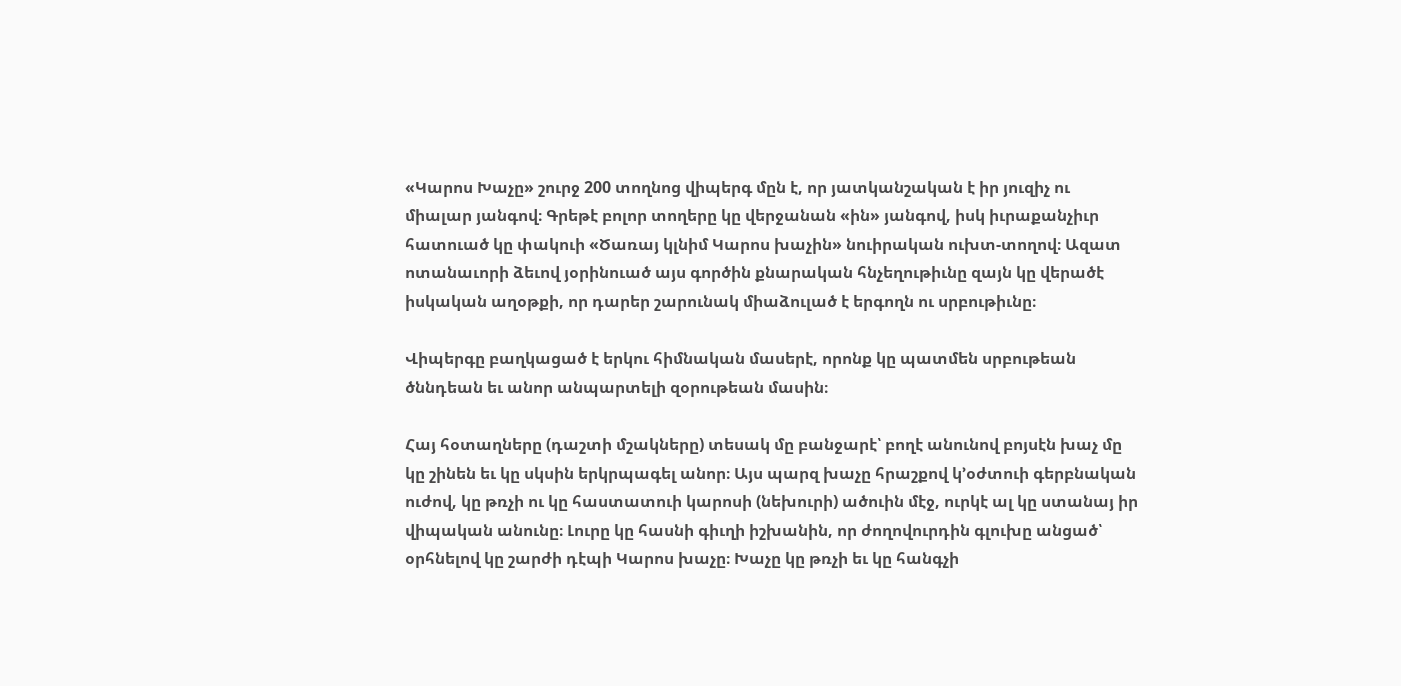«Կարոս Խաչը» շուրջ 200 տողնոց վիպերգ մըն է, որ յատկանշական է իր յուզիչ ու միալար յանգով։ Գրեթէ բոլոր տողերը կը վերջանան «ին» յանգով, իսկ իւրաքանչիւր հատուած կը փակուի «Ծառայ կլնիմ Կարոս խաչին» նուիրական ուխտ-տողով։ Ազատ ոտանաւորի ձեւով յօրինուած այս գործին քնարական հնչեղութիւնը զայն կը վերածէ իսկական աղօթքի, որ դարեր շարունակ միաձուլած է երգողն ու սրբութիւնը։

Վիպերգը բաղկացած է երկու հիմնական մասերէ, որոնք կը պատմեն սրբութեան ծննդեան եւ անոր անպարտելի զօրութեան մասին։

Հայ հօտաղները (դաշտի մշակները) տեսակ մը բանջարէ՝ բողէ անունով բոյսէն խաչ մը կը շինեն եւ կը սկսին երկրպագել անոր։ Այս պարզ խաչը հրաշքով կ՚օժտուի գերբնական ուժով, կը թռչի ու կը հաստատուի կարոսի (նեխուրի) ածուին մէջ, ուրկէ ալ կը ստանայ իր վիպական անունը։ Լուրը կը հասնի գիւղի իշխանին, որ ժողովուրդին գլուխը անցած՝ օրհնելով կը շարժի դէպի Կարոս խաչը։ Խաչը կը թռչի եւ կը հանգչի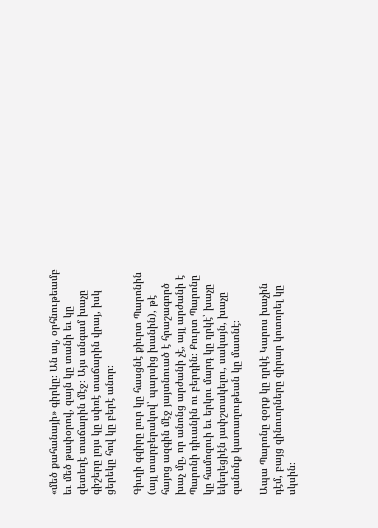«մեծ քահանայի» գիրկը։ Ան ալ, օրհնութեամբ եւ մեծ թափօրով, զայն կը տանի եւ կը զետեղէ տաճարին մէջ։ Այս անգամ խաչը գիշերը լոյս կը սփռէ տաճարին վրայ, իսկ ցերեկը հով կը բերէ անոր։

Գիւղի գզիրը լուր կը հասցնէ քիւրտ Պարոնին (այլ տարբերակով՝ պարսից խանին), թէ հայոց ազգին մէջ յայտնուած է հրաշագործ խաչ մը, որ անոնց արժանի չէ, այլ արժանի է Պարոնի դիւանին ու բերդին։ Քուրտ Պարոնը կը համոզուի եւ երկու մարդ կը ղրկէ՝ խաչը եկեղեցիէն յափշտակելու, սակայն, խաչը զանոնք կատաղութեան կը մատնէ։

Ապա Պարոնը զօրք կը ղրկէ Կարոս խաչին դէմ, բայց զինուորները զիրար կոտորել կը սկսին։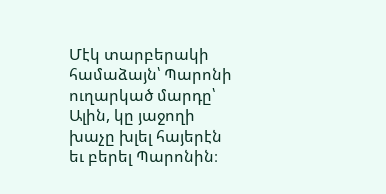Մէկ տարբերակի համաձայն՝ Պարոնի ուղարկած մարդը՝ Ալին, կը յաջողի խաչը խլել հայերէն եւ բերել Պարոնին։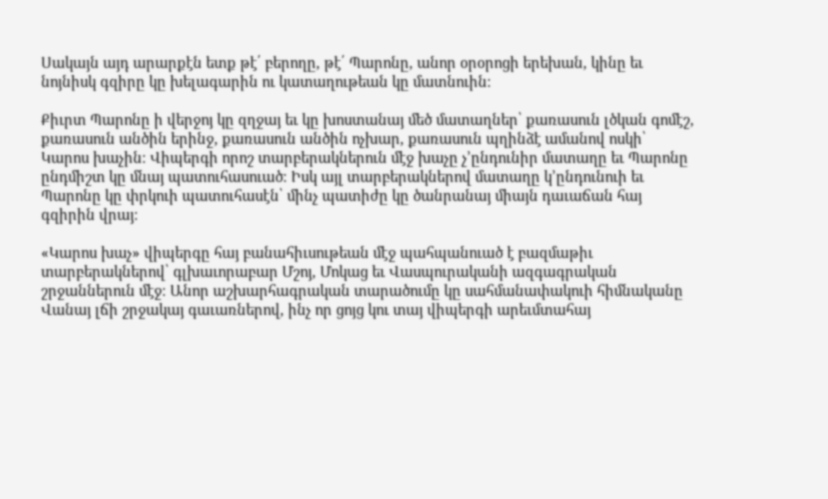Սակայն այդ արարքէն ետք թէ՛ բերողը, թէ՛ Պարոնը, անոր օրօրոցի երեխան, կինը եւ նոյնիսկ գզիրը կը խելագարին ու կատաղութեան կը մատնուին։

Քիւրտ Պարոնը ի վերջոյ կը զղջայ եւ կը խոստանայ մեծ մատաղներ՝ քառասուն լծկան գոմէշ, քառասուն անծին երինջ, քառասուն անծին ոչխար, քառասուն պղինձէ ամանով ոսկի՝ Կարոս խաչին։ Վիպերգի որոշ տարբերակներուն մէջ խաչը չ՚ընդունիր մատաղը եւ Պարոնը ընդմիշտ կը մնայ պատուհասուած։ Իսկ այլ տարբերակներով մատաղը կ՚ընդունուի եւ Պարոնը կը փրկուի պատուհասէն՝ մինչ պատիժը կը ծանրանայ միայն դաւաճան հայ գզիրին վրայ։

«Կարոս խաչ» վիպերգը հայ բանահիւսութեան մէջ պահպանուած է բազմաթիւ տարբերակներով՝ գլխաւորաբար Մշոյ, Մոկաց եւ Վասպուրականի ազգագրական շրջաններուն մէջ։ Անոր աշխարհագրական տարածումը կը սահմանափակուի հիմնականը Վանայ լճի շրջակայ գաւառներով, ինչ որ ցոյց կու տայ վիպերգի արեւմտահայ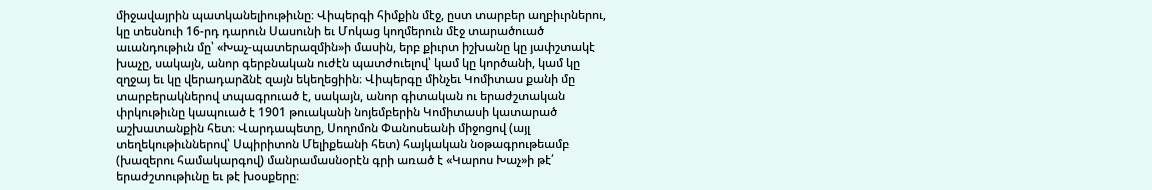միջավայրին պատկանելիութիւնը։ Վիպերգի հիմքին մէջ, ըստ տարբեր աղբիւրներու, կը տեսնուի 16-րդ դարուն Սասունի եւ Մոկաց կողմերուն մէջ տարածուած աւանդութիւն մը՝ «Խաչ-պատերազմին»ի մասին, երբ քիւրտ իշխանը կը յափշտակէ խաչը, սակայն, անոր գերբնական ուժէն պատժուելով՝ կամ կը կործանի, կամ կը զղջայ եւ կը վերադարձնէ զայն եկեղեցիին։ Վիպերգը մինչեւ Կոմիտաս քանի մը տարբերակներով տպագրուած է, սակայն, անոր գիտական ու երաժշտական փրկութիւնը կապուած է 1901 թուականի նոյեմբերին Կոմիտասի կատարած աշխատանքին հետ։ Վարդապետը, Սողոմոն Փանոսեանի միջոցով (այլ տեղեկութիւններով՝ Սպիրիտոն Մելիքեանի հետ) հայկական նօթագրութեամբ (խազերու համակարգով) մանրամասնօրէն գրի առած է «Կարոս Խաչ»ի թէ՛ երաժշտութիւնը եւ թէ խօսքերը։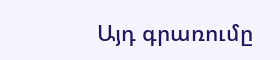Այդ գրառումը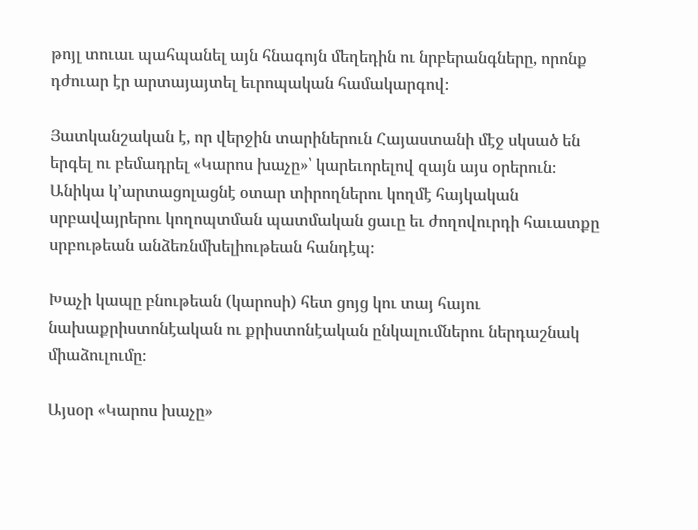թոյլ տուաւ պահպանել այն հնագոյն մեղեդին ու նրբերանգները, որոնք դժուար էր արտայայտել եւրոպական համակարգով։

Յատկանշական է, որ վերջին տարիներուն Հայաստանի մէջ սկսած են երգել ու բեմադրել «Կարոս խաչը»՝ կարեւորելով զայն այս օրերուն։ Անիկա կ՚արտացոլացնէ օտար տիրողներու կողմէ հայկական սրբավայրերու կողոպտման պատմական ցաւը եւ ժողովուրդի հաւատքը սրբութեան անձեռնմխելիութեան հանդէպ։

Խաչի կապը բնութեան (կարոսի) հետ ցոյց կու տայ հայու նախաքրիստոնէական ու քրիստոնէական ընկալումներու ներդաշնակ միաձուլումը։

Այսօր «Կարոս խաչը»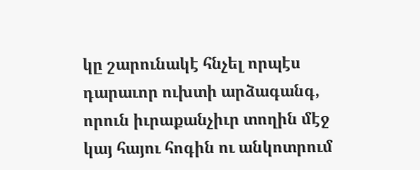կը շարունակէ հնչել որպէս դարաւոր ուխտի արձագանգ, որուն իւրաքանչիւր տողին մէջ կայ հայու հոգին ու անկոտրում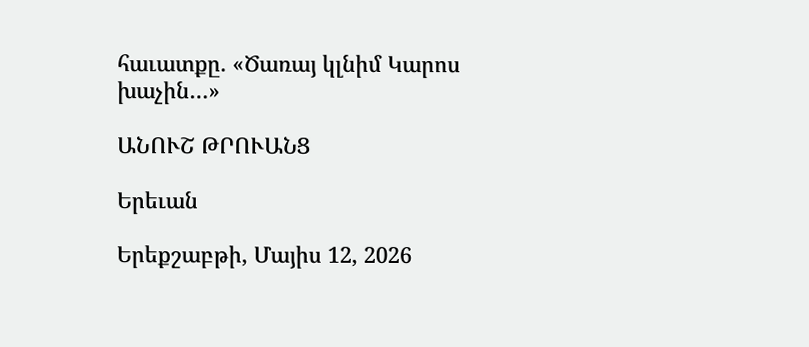հաւատքը. «Ծառայ կլնիմ Կարոս խաչին…»

ԱՆՈՒՇ ԹՐՈՒԱՆՑ

Երեւան

Երեքշաբթի, Մայիս 12, 2026